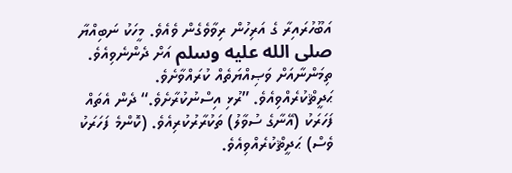އަބޫހުރައިރާ ގެ އަރިހުން ރިވާވެގެން ވެއެވެ. މީހަކު ނަބިއްޔާ صلى الله عليه وسلم އަށް ދެންނެވިއެވެ. ތިމަންނާއަށް ވަޞިއްޔަތެއް ކުރައްވާށެވެ. ޙަދީޘްކުރެއްވިއެވެ. ”ރުޅި އިސްނުކުރާށެވެ.“ ދެން އެތައް ފަހަރަކު (އޭނާގެ ސުވާލު) ތަކުރާރުކުރިއެވެ. (ކޮންމެ ފަހަރަކު ވެސް) ޙަދީޘްކުރެއްވިއެވެ.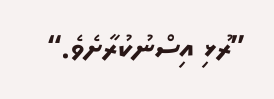”ރުޅި އިސްނުކުރާށެވެ.“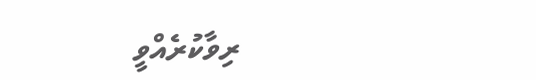ރިވާކުރެއްވީ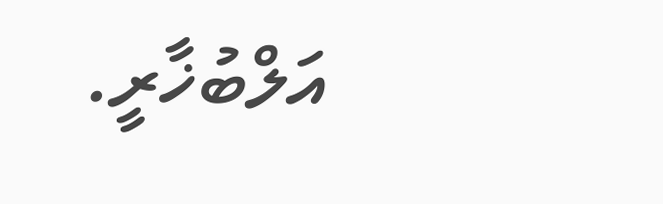އަލްބުޚާރީ.